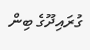ގުރައިދޫގެ ބިން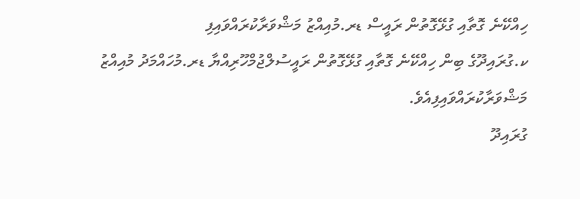ހިއްކޭނެ ގޮތާއި ގުޅޭގޮތުން ރައީސް ޑރ.މުއިއްޒު މަޝްވަރާކުރައްވައިފި
ކ.ގުރައިދޫގެ ބިން ހިއްކޭނެ ގޮތާއި ގުޅޭގޮތުން ރައީސުލްޖުމްހޫރިއްޔާ ޑރ.މުހައްމަދު މުއިއްޒު މަޝްވަރާކުރައްވައިފިއެވެ.
ގުރައިދޫ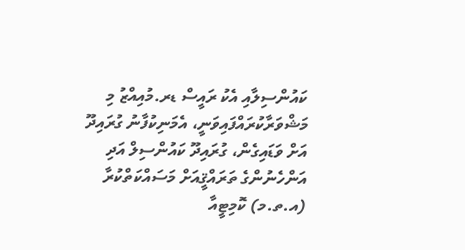ކައުންސިލާއި އެކު ރައީސް ޑރ.މުއިއްޒު މި މަޝްވަރާކުރައްފައިވަނީ، އެމަނިކުފާނު ގުރައިދޫ އަށް ވަޑައިގެން، ގުރައިދޫ ކައުންސިލް އަދި އަންހެނުންގެ ތަރައްޤީއަށް މަސައްކަތްކުރާ (އ.ތ.މ) ކޮމިޓީއާ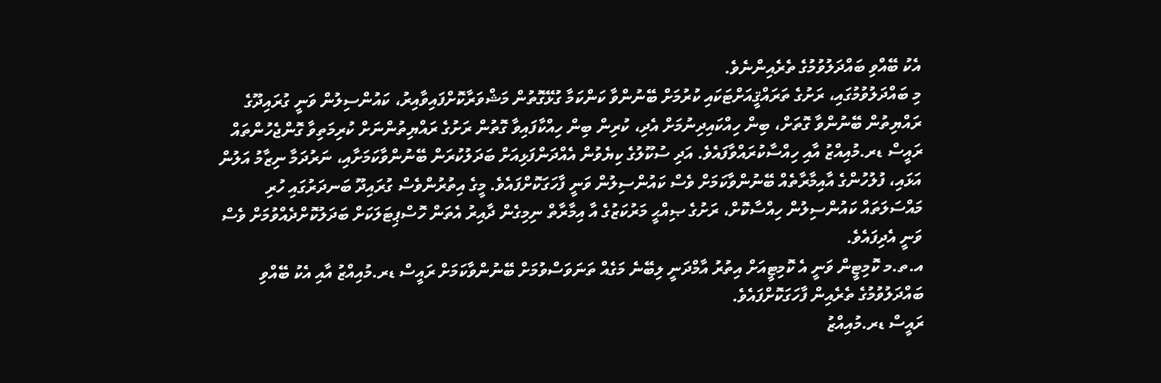އެކު ބޭއްވި ބައްދަލުވުމުގެ ތެރެއިންނެވެ.
މި ބައްދަލުވުމުގައި، ރަށުގެ ތަރައްޤީއަށްޓަކައި ކުރުމަށް ބޭނުންވާ ކަންކަމާ ގުޅޭގޮތުން މަޝްވަރާކޮށްފައިވާއިރު، ކައުންސިލުން ވަނީ ގުރައިދޫގެ ރައްޔިތުން ބޭނުންވާ ގޮތަށް، ބިން ހިއްކައިދިނުމަށް އެދި، ކުރިން ބިން ހިއްކާފައިވާ ގޮތުން ރަށުގެ ރައްޔިތުންނަށް ކުރިމަތިވާ ގޮންޖެހުންތައް ރައީސް ޑރ.މުއިއްޒު އާއި ހިއްސާކުރައްވާފައެވެ. އަދި ސުކޫލުގެ ކިޔެވުން އެއްދަންފަޅިއަށް ބަދަލުކުރަން ބޭނުންވާކަމަށާއި، ނަރުދަމާ ނިޒާމު އަލުން އަޅައި، ފުލުހުންގެ އާއިމާރާތެއް ބޭނުންވާކަމަށް ވެސް ކައުންސިލުން ވަނީ ފާހަގަކޮށްފައެވެ. މީގެ އިތުރުންވެސް ގުރައިދޫ ބަނދަރުގައި ހުރި މައްސަލަތައް ކައުންސިލުން ހިއްސާކޮށް، ރަށުގެ ޞިއްޙީ މަރުކަޒުގެ އާ އިމާރާތް ނިމިގެން ދާއިރު އެތަން ހޮސްޕިޓަލަކަށް ބަދަލުކޮށްދެއްވުމަށް ވެސް ވަނީ އެދިފައެވެ.
އ.ތ.މ ކޮމިޓީން ވަނީ އެ ކޮމިޓީއަށް އިތުރު އާމްދަނީ ލިބޭނެ މަގެއް ތަނަވަސްވުމަށް ބޭނުންވާކަމަށް ރައީސް ޑރ.މުއިއްޒު އާއި އެކު ބޭއްވި ބައްދަލުވުމުގެ ތެރެއިން ފާހަގަކޮށްފައެވެ.
ރައީސް ޑރ.މުއިއްޒު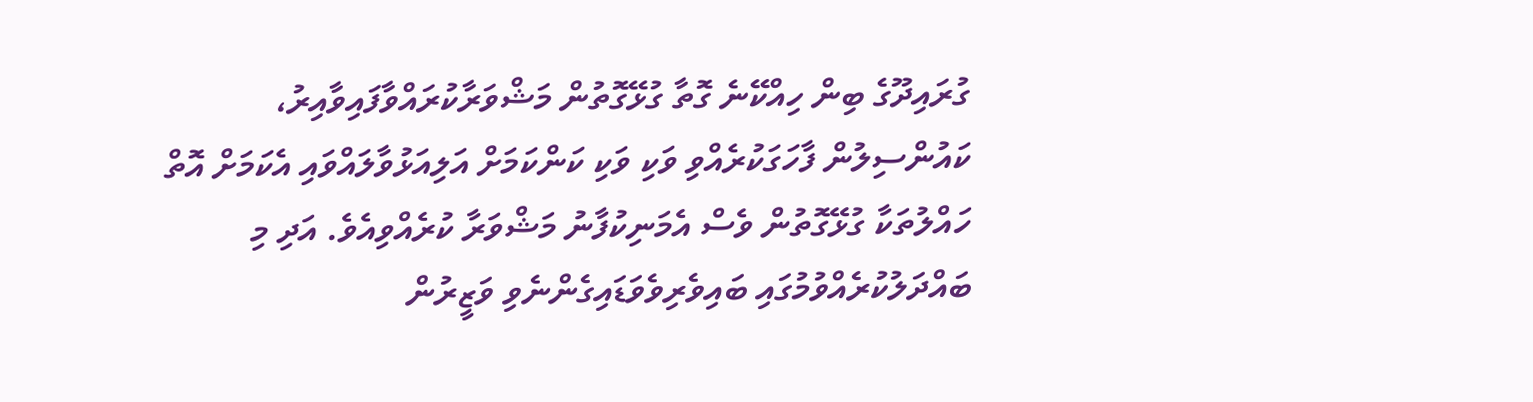ގުރައިދޫގެ ބިން ހިއްކޭނެ ގޮތާ ގުޅޭގޮތުން މަޝްވަރާކުރައްވާފައިވާއިރު، ކައުންސިލުން ފާހަގަކުރެއްވި ވަކި ވަކި ކަންކަމަށް އަލިއަޅުވާލައްވައި އެކަމަށް އޮތް ހައްލުތަކާ ގުޅޭގޮތުން ވެސް އެމަނިކުފާނު މަޝްވަރާ ކުރެއްވިއެވެ. އަދި މި ބައްދަލުކުރެއްވުމުގައި ބައިވެރިވެވަޑައިގެންނެވި ވަޒީރުން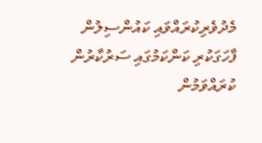މެދުވެރިކުރައްވައި ކައުންސިލުން ފާހަގަކުރި ކަންކަމުގައި ސަރުކާރުން ކުރައްވަމުން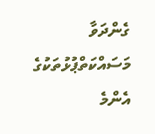ގެންދަވާ މަސައްކަތްޕުޅުތަކުގެ އެންމެ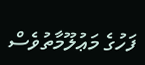ފަހުގެ މަޢުލޫމާތުވެސް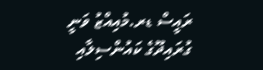ރައީސް ޑރ.މުއިއްޒު ވަނީ ގުރައިދޫގެ ކައުންސިލާއި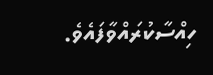ހިއްސާކުރައްވާފައެވެ.